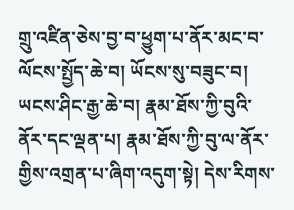གྲུ་འཛིན་ཅེས་བྱ་བ་ཕྱུག་པ་ནོར་མང་བ་ལོངས་སྤྱོད་ཆེ་བ། ཡོངས་སུ་བཟུང་བ། ཡངས་ཤིང་རྒྱ་ཆེ་བ། རྣམ་ཐོས་ཀྱི་བུའི་ནོར་དང་ལྡན་པ། རྣམ་ཐོས་ཀྱི་བུ་ལ་ནོར་གྱིས་འགྲན་པ་ཞིག་འདུག་སྟེ། དེས་རིགས་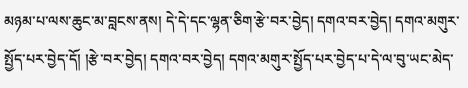མཉམ་པ་ལས་ཆུང་མ་བླངས་ནས། དེ་དེ་དང་ལྷན་ཅིག་རྩེ་བར་བྱེད། དགའ་བར་བྱེད། དགའ་མགུར་སྤྱོད་པར་བྱེད་དོ། །རྩེ་བར་བྱེད། དགའ་བར་བྱེད། དགའ་མགུར་སྤྱོད་པར་བྱེད་པ་དེ་ལ་བུ་ཡང་མེད་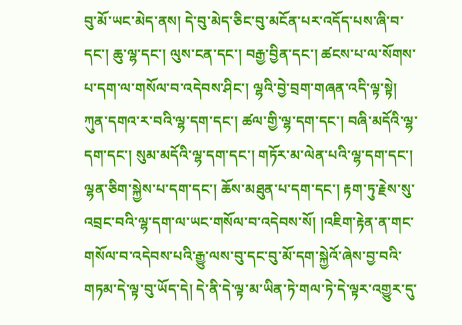བུ་མོ་ཡང་མེད་ནས། དེ་བུ་མེད་ཅིང་བུ་མངོན་པར་འདོད་པས་ཞི་བ་དང་། ཆུ་ལྷ་དང་། ལུས་ངན་དང་། བརྒྱ་བྱིན་དང་། ཚངས་པ་ལ་སོགས་པ་དག་ལ་གསོལ་བ་འདེབས་ཤིང་། ལྷའི་བྱེ་བྲག་གཞན་འདི་ལྟ་སྟེ། ཀུན་དགའ་ར་བའི་ལྷ་དག་དང་། ཚལ་གྱི་ལྷ་དག་དང་། བཞི་མདོའི་ལྷ་དག་དང་། སུམ་མདོའི་ལྷ་དག་དང་། གཏོར་མ་ལེན་པའི་ལྷ་དག་དང་། ལྷན་ཅིག་སྐྱེས་པ་དག་དང་། ཆོས་མཐུན་པ་དག་དང་། རྟག་ཏུ་རྗེས་སུ་འབྲང་བའི་ལྷ་དག་ལ་ཡང་གསོལ་བ་འདེབས་སོ། །འཇིག་རྟེན་ན་གང་གསོལ་བ་འདེབས་པའི་རྒྱུ་ལས་བུ་དང་བུ་མོ་དག་སྐྱེའོ་ཞེས་བྱ་བའི་གཏམ་དེ་ལྟ་བུ་ཡོད་དེ། དེ་ནི་དེ་ལྟ་མ་ཡིན་ཏེ་གལ་ཏེ་དེ་ལྟར་འགྱུར་དུ་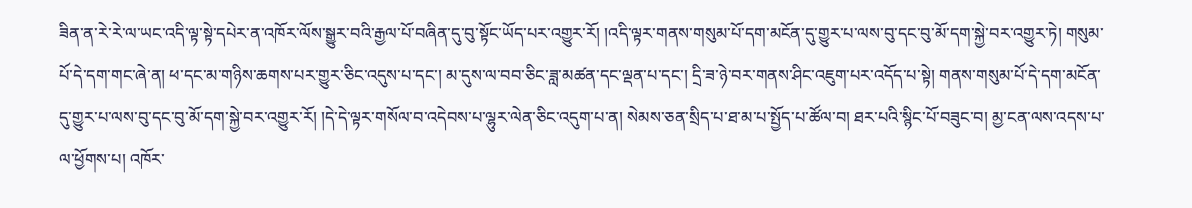ཟིན་ན་རེ་རེ་ལ་ཡང་འདི་ལྟ་སྟེ་དཔེར་ན་འཁོར་ལོས་སྒྱུར་བའི་རྒྱལ་པོ་བཞིན་དུ་བུ་སྟོང་ཡོད་པར་འགྱུར་རོ། །འདི་ལྟར་གནས་གསུམ་པོ་དག་མངོན་དུ་གྱུར་པ་ལས་བུ་དང་བུ་མོ་དག་སྐྱེ་བར་འགྱུར་ཏེ། གསུམ་པོ་དེ་དག་གང་ཞེ་ན། ཕ་དང་མ་གཉིས་ཆགས་པར་གྱུར་ཅིང་འདུས་པ་དང་། མ་དུས་ལ་བབ་ཅིང་ཟླ་མཚན་དང་ལྡན་པ་དང་། དྲི་ཟ་ཉེ་བར་གནས་ཤིང་འཇུག་པར་འདོད་པ་སྟེ། གནས་གསུམ་པོ་དེ་དག་མངོན་དུ་གྱུར་པ་ལས་བུ་དང་བུ་མོ་དག་སྐྱེ་བར་འགྱུར་རོ། །དེ་དེ་ལྟར་གསོལ་བ་འདེབས་པ་ལྷུར་ལེན་ཅིང་འདུག་པ་ན། སེམས་ཅན་སྲིད་པ་ཐ་མ་པ་སྤྱོད་པ་ཚོལ་བ། ཐར་པའི་སྙིང་པོ་བཟུང་བ། མྱ་ངན་ལས་འདས་པ་ལ་ཕྱོགས་པ། འཁོར་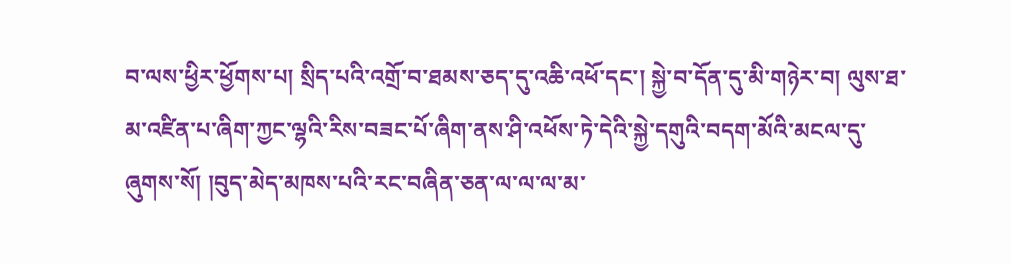བ་ལས་ཕྱིར་ཕྱོགས་པ། སྲིད་པའི་འགྲོ་བ་ཐམས་ཅད་དུ་འཆི་འཕོ་དང་། སྐྱེ་བ་དོན་དུ་མི་གཉེར་བ། ལུས་ཐ་མ་འཛིན་པ་ཞིག་ཀྱང་ལྷའི་རིས་བཟང་པོ་ཞིག་ནས་ཤི་འཕོས་ཏེ་དེའི་སྐྱེ་དགུའི་བདག་མོའི་མངལ་དུ་ཞུགས་སོ། །བུད་མེད་མཁས་པའི་རང་བཞིན་ཅན་ལ་ལ་ལ་མ་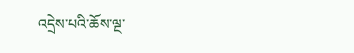འདྲེས་པའི་ཆོས་ལྔ་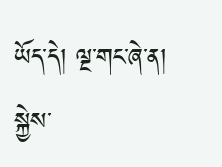ཡོད་དེ། ལྔ་གང་ཞེ་ན། སྐྱེས་